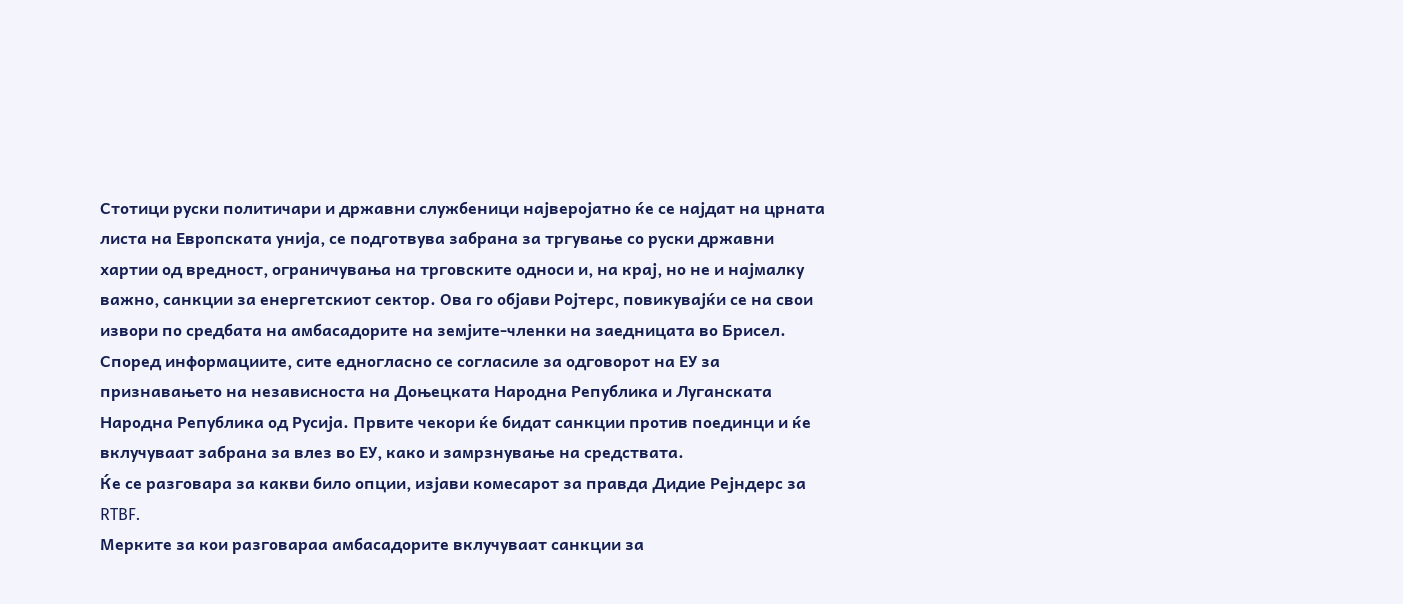Стотици руски политичари и државни службеници најверојатно ќе се најдат на црната листа на Европската унија, се подготвува забрана за тргување со руски државни хартии од вредност, ограничувања на трговските односи и, на крај, но не и најмалку важно, санкции за енергетскиот сектор. Ова го објави Ројтерс, повикувајќи се на свои извори по средбата на амбасадорите на земјите-членки на заедницата во Брисел.
Според информациите, сите едногласно се согласиле за одговорот на ЕУ за признавањето на независноста на Доњецката Народна Република и Луганската Народна Република од Русија. Првите чекори ќе бидат санкции против поединци и ќе вклучуваат забрана за влез во ЕУ, како и замрзнување на средствата.
Ќе се разговара за какви било опции, изјави комесарот за правда Дидие Рејндерс за RTBF.
Мерките за кои разговараа амбасадорите вклучуваат санкции за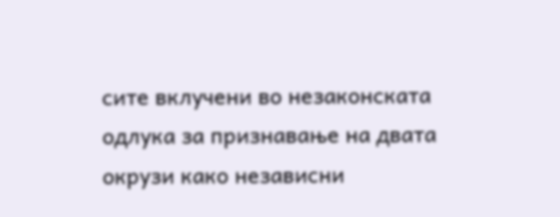сите вклучени во незаконската одлука за признавање на двата окрузи како независни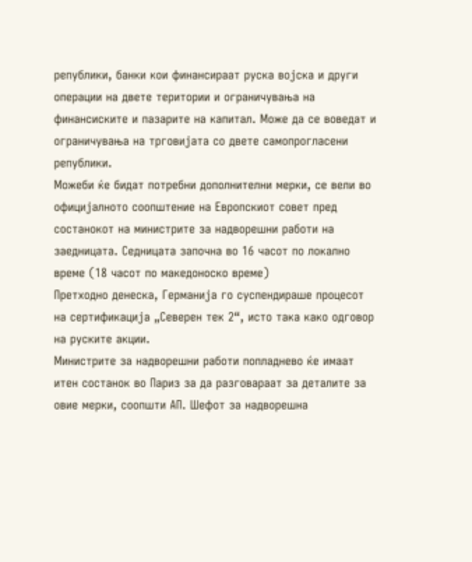републики, банки кои финансираат руска војска и други операции на двете територии и ограничувања на финансиските и пазарите на капитал. Може да се воведат и ограничувања на трговијата со двете самопрогласени републики.
Можеби ќе бидат потребни дополнителни мерки, се вели во официјалното соопштение на Европскиот совет пред состанокот на министрите за надворешни работи на заедницата. Седницата започна во 16 часот по локално време (18 часот по македоноско време)
Претходно денеска, Германија го суспендираше процесот на сертификација „Северен тек 2“, исто така како одговор на руските акции.
Министрите за надворешни работи попладнево ќе имаат итен состанок во Париз за да разговараат за деталите за овие мерки, соопшти АП. Шефот за надворешна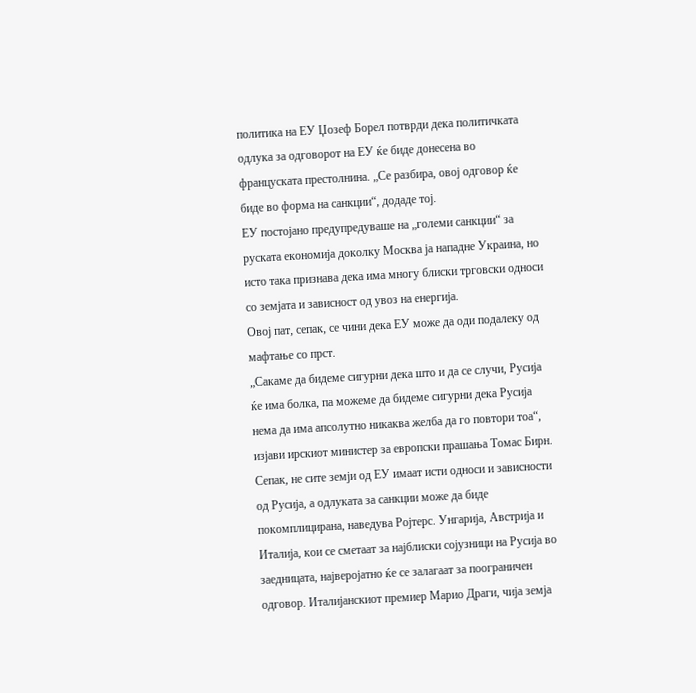политика на ЕУ Џозеф Борел потврди дека политичката одлука за одговорот на ЕУ ќе биде донесена во француската престолнина. „Се разбира, овој одговор ќе биде во форма на санкции“, додаде тој.
ЕУ постојано предупредуваше на „големи санкции“ за руската економија доколку Москва ја нападне Украина, но исто така признава дека има многу блиски трговски односи со земјата и зависност од увоз на енергија.
Овој пат, сепак, се чини дека ЕУ може да оди подалеку од мафтање со прст.
„Сакаме да бидеме сигурни дека што и да се случи, Русија ќе има болка, па можеме да бидеме сигурни дека Русија нема да има апсолутно никаква желба да го повтори тоа“, изјави ирскиот министер за европски прашања Томас Бирн.
Сепак, не сите земји од ЕУ имаат исти односи и зависности од Русија, а одлуката за санкции може да биде покомплицирана, наведува Ројтерс. Унгарија, Австрија и Италија, кои се сметаат за најблиски сојузници на Русија во заедницата, најверојатно ќе се залагаат за поограничен одговор. Италијанскиот премиер Марио Драги, чија земја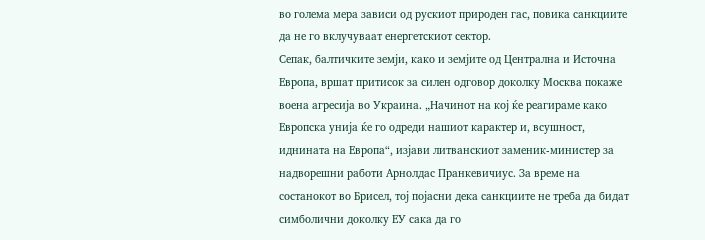во голема мера зависи од рускиот природен гас, повика санкциите да не го вклучуваат енергетскиот сектор.
Сепак, балтичките земји, како и земјите од Централна и Источна Европа, вршат притисок за силен одговор доколку Москва покаже воена агресија во Украина. „Начинот на кој ќе реагираме како Европска унија ќе го одреди нашиот карактер и, всушност, иднината на Европа“, изјави литванскиот заменик-министер за надворешни работи Арнолдас Пранкевичиус. За време на состанокот во Брисел, тој појасни дека санкциите не треба да бидат симболични доколку ЕУ сака да го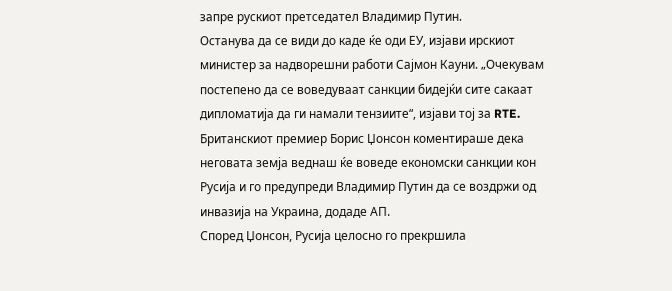запре рускиот претседател Владимир Путин.
Останува да се види до каде ќе оди ЕУ, изјави ирскиот министер за надворешни работи Сајмон Кауни. „Очекувам постепено да се воведуваат санкции бидејќи сите сакаат дипломатија да ги намали тензиите“, изјави тој за RTE.
Британскиот премиер Борис Џонсон коментираше дека неговата земја веднаш ќе воведе економски санкции кон Русија и го предупреди Владимир Путин да се воздржи од инвазија на Украина, додаде АП.
Според Џонсон, Русија целосно го прекршила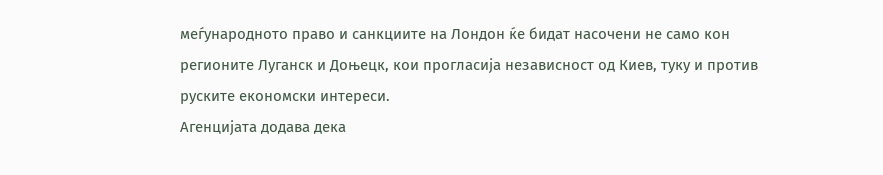меѓународното право и санкциите на Лондон ќе бидат насочени не само кон регионите Луганск и Доњецк, кои прогласија независност од Киев, туку и против руските економски интереси.
Агенцијата додава дека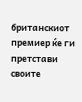британскиот премиер ќе ги претстави своите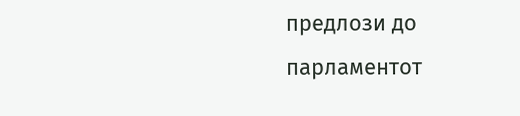предлози до парламентот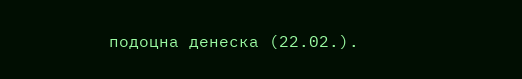подоцна денеска (22.02.).